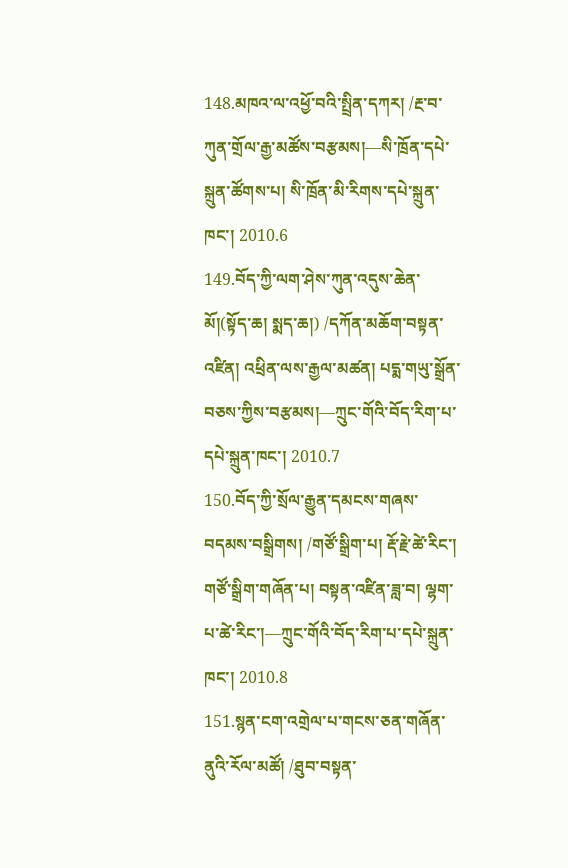148.མཁའ་ལ་འཕྱོ་བའི་སྤྲིན་དཀར། /རྔ་བ་ཀུན་གྲོལ་རྒྱ་མཚོས་བརྩམས།—སི་ཁྲོན་དཔེ་སྐྲུན་ཚོགས་པ། སི་ཁྲོན་མི་རིགས་དཔེ་སྐྲུན་ཁང་། 2010.6
149.བོད་ཀྱི་ལག་ཤེས་ཀུན་འདུས་ཆེན་མོ།(སྟོད་ཆ། སྨད་ཆ།) /དཀོན་མཆོག་བསྟན་འཛིན། འཕྲིན་ལས་རྒྱལ་མཚན། པདྨ་གཡུ་སྒྲོན་བཅས་ཀྱིས་བརྩམས།—ཀྲུང་གོའི་བོད་རིག་པ་དཔེ་སྐྲུན་ཁང་། 2010.7
150.བོད་ཀྱི་སྲོལ་རྒྱུན་དམངས་གཞས་བདམས་བསྒྲིགས། /གཙོ་སྒྲིག་པ། རྡོ་རྗེ་ཚེ་རིང་། གཙོ་སྒྲིག་གཞོན་པ། བསྟན་འཛིན་ཟླ་བ། ལྷག་པ་ཚེ་རིང་།—ཀྲུང་གོའི་བོད་རིག་པ་དཔེ་སྐྲུན་ཁང་། 2010.8
151.སྙན་ངག་འགྲེལ་པ་གངས་ཅན་གཞོན་ནུའི་རོལ་མཚོ། /ཐུབ་བསྟན་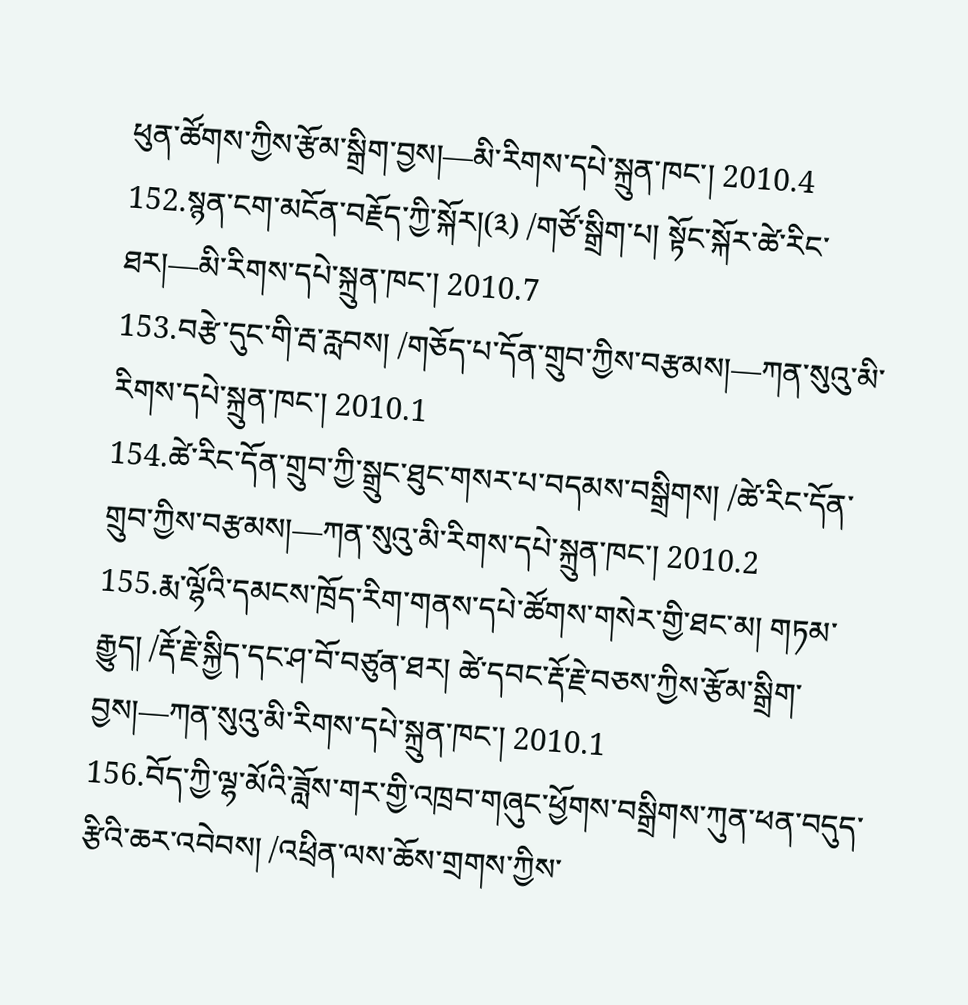ཕུན་ཚོགས་ཀྱིས་རྩོམ་སྒྲིག་བྱས།—མི་རིགས་དཔེ་སྐྲུན་ཁང་། 2010.4
152.སྙན་ངག་མངོན་བརྗོད་ཀྱི་སྐོར།(༣) /གཙོ་སྒྲིག་པ། སྟོང་སྐོར་ཚེ་རིང་ཐར།—མི་རིགས་དཔེ་སྐྲུན་ཁང་། 2010.7
153.བརྩེ་དུང་གི་རྦ་རླབས། /གཅོད་པ་དོན་གྲུབ་ཀྱིས་བརྩམས།—ཀན་སུའུ་མི་རིགས་དཔེ་སྐྲུན་ཁང་། 2010.1
154.ཚེ་རིང་དོན་གྲུབ་ཀྱི་སྒྲུང་ཐུང་གསར་པ་བདམས་བསྒྲིགས། /ཚེ་རིང་དོན་གྲུབ་ཀྱིས་བརྩམས།—ཀན་སུའུ་མི་རིགས་དཔེ་སྐྲུན་ཁང་། 2010.2
155.རྨ་ལྷོའི་དམངས་ཁྲོད་རིག་གནས་དཔེ་ཚོགས་གསེར་གྱི་ཐང་མ། གཏམ་རྒྱུད། /རྡོ་རྗེ་སྐྱིད་དང་ཤ་བོ་བཙུན་ཐར། ཚེ་དབང་རྡོ་རྗེ་བཅས་ཀྱིས་རྩོམ་སྒྲིག་བྱས།—ཀན་སུའུ་མི་རིགས་དཔེ་སྐྲུན་ཁང་། 2010.1
156.བོད་ཀྱི་ལྷ་མོའི་ཟློས་གར་གྱི་འཁྲབ་གཞུང་ཕྱོགས་བསྒྲིགས་ཀུན་ཕན་བདུད་རྩིའི་ཆར་འབེབས། /འཕྲིན་ལས་ཆོས་གྲགས་ཀྱིས་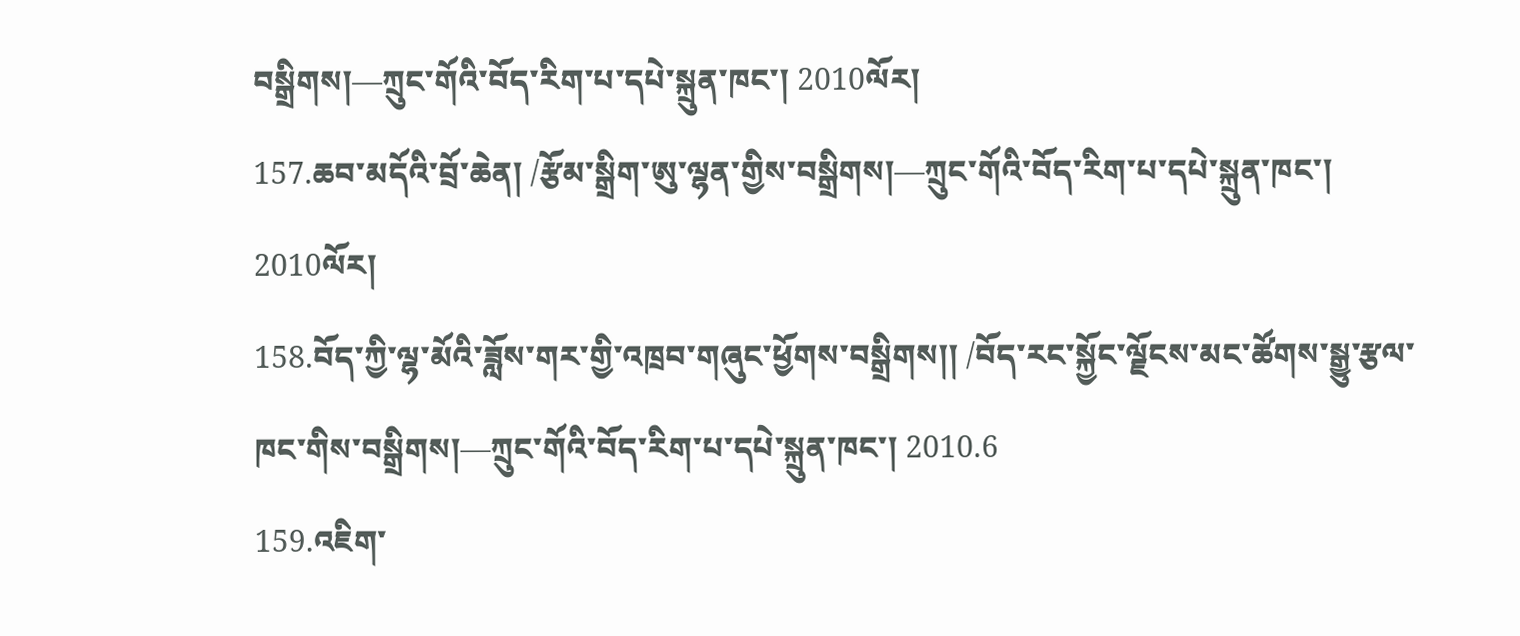བསྒྲིགས།—ཀྲུང་གོའི་བོད་རིག་པ་དཔེ་སྐྲུན་ཁང་། 2010ལོར།
157.ཆབ་མདོའི་བྲོ་ཆེན། /རྩོམ་སྒྲིག་ཨུ་ལྷན་གྱིས་བསྒྲིགས།—ཀྲུང་གོའི་བོད་རིག་པ་དཔེ་སྐྲུན་ཁང་། 2010ལོར།
158.བོད་ཀྱི་ལྷ་མོའི་ཟློས་གར་གྱི་འཁྲབ་གཞུང་ཕྱོགས་བསྒྲིགས།། /བོད་རང་སྐྱོང་ལྗོངས་མང་ཚོགས་སྒྱུ་རྩལ་ཁང་གིས་བསྒྲིགས།—ཀྲུང་གོའི་བོད་རིག་པ་དཔེ་སྐྲུན་ཁང་། 2010.6
159.འཇིག་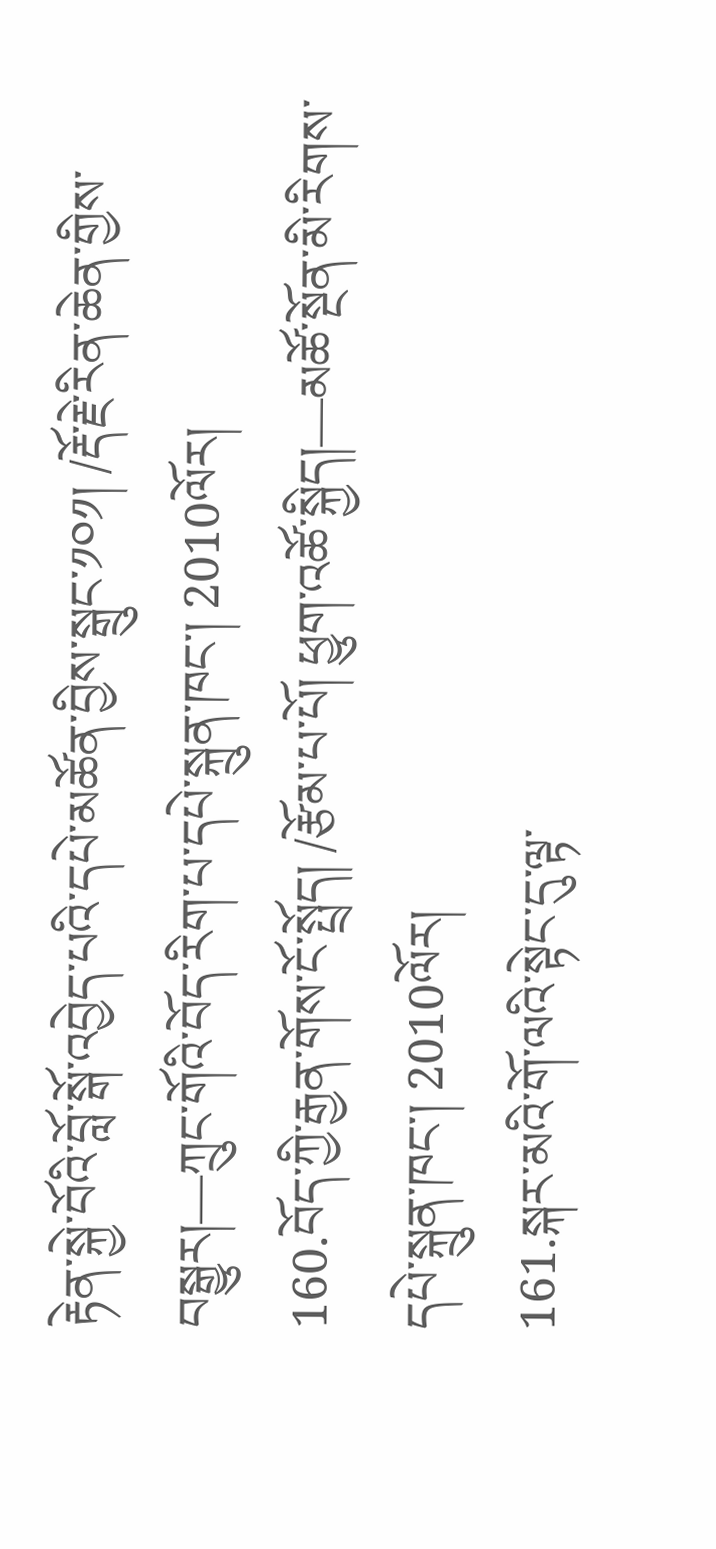རྟེན་སྐྱེ་བོའི་བློ་སྒོ་འབྱེད་པའི་དཔེ་མཚོན་བྱིས་སྒྲུང་༡༠༡། /རྡོ་རྗེ་རིན་ཆེན་གྱིས་བསྒྱུར།—ཀྲུང་གོའི་བོད་རིག་པ་དཔེ་སྐྲུན་ཁང་། 2010ལོར།
160.བོད་ཀྱི་རྒྱན་གོས་ངོ་སྤྲོད། /རྩོམ་པ་པོ། ཕྱུག་འཚོ་སྐྱིད།—མཚོ་སྔོན་མི་རིགས་དཔེ་སྐྲུན་ཁང་། 2010ལོར།
161.སྐར་མའི་གོ་ལའི་སྟེང་དུ་ལྟ་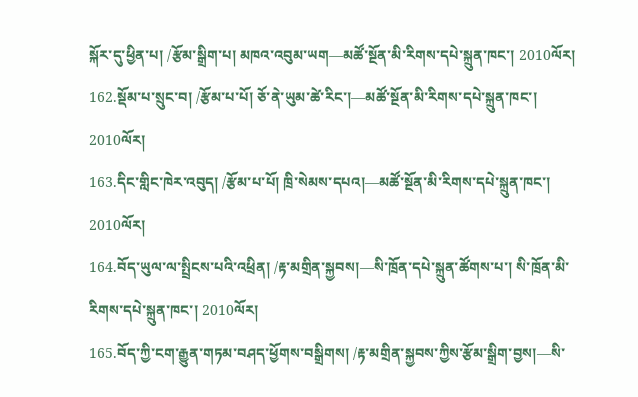སྐོར་དུ་ཕྱིན་པ། /རྩོམ་སྒྲིག་པ། མཁའ་འབུམ་ཡག—མཚོ་སྔོན་མི་རིགས་དཔེ་སྐྲུན་ཁང་། 2010ལོར།
162.སྡོམ་པ་སྲུང་བ། /རྩོམ་པ་པོ། ཅོ་ནེ་ཡུམ་ཚེ་རིང་།—མཚོ་སྔོན་མི་རིགས་དཔེ་སྐྲུན་ཁང་། 2010ལོར།
163.དིང་གླིང་ཁེར་འབུད། /རྩོམ་པ་པོ། ཁྲི་སེམས་དཔའ།—མཚོ་སྔོན་མི་རིགས་དཔེ་སྐྲུན་ཁང་། 2010ལོར།
164.བོད་ཡུལ་ལ་སྤྲིངས་པའི་འཕྲིན། /རྟ་མགྲིན་སྐྱབས།—སི་ཁྲོན་དཔེ་སྐྲུན་ཚོགས་པ་། སི་ཁྲོན་མི་རིགས་དཔེ་སྐྲུན་ཁང་། 2010ལོར།
165.བོད་ཀྱི་ངག་རྒྱུན་གཏམ་བཤད་ཕྱོགས་བསྒྲིགས། /རྟ་མགྲིན་སྐྱབས་ཀྱིས་རྩོམ་སྒྲིག་བྱས།—སི་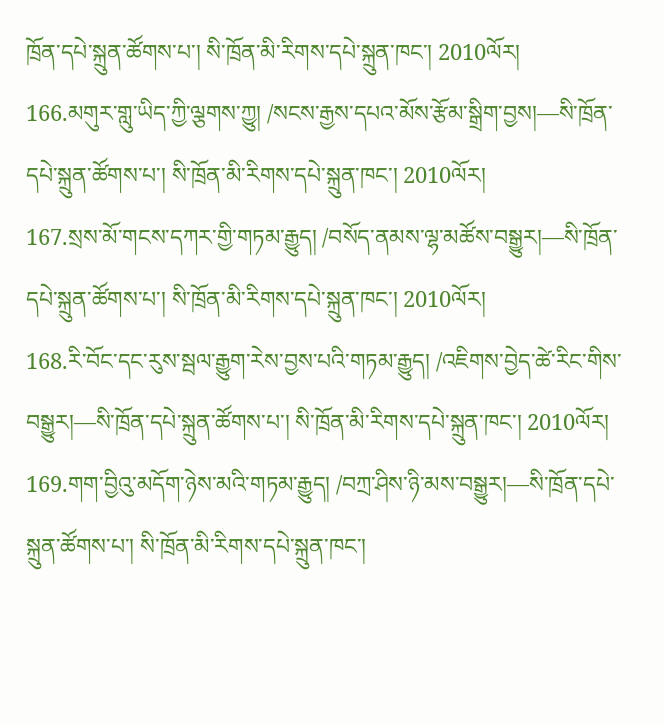ཁྲོན་དཔེ་སྐྲུན་ཚོགས་པ་། སི་ཁྲོན་མི་རིགས་དཔེ་སྐྲུན་ཁང་། 2010ལོར།
166.མགུར་གླུ་ཡིད་ཀྱི་ལྕགས་ཀྱུ། /སངས་རྒྱས་དཔའ་མོས་རྩོམ་སྒྲིག་བྱས།—སི་ཁྲོན་དཔེ་སྐྲུན་ཚོགས་པ་། སི་ཁྲོན་མི་རིགས་དཔེ་སྐྲུན་ཁང་། 2010ལོར།
167.སྲས་མོ་གངས་དཀར་གྱི་གཏམ་རྒྱུད། /བསོད་ནམས་ལྷ་མཚོས་བསྒྱུར།—སི་ཁྲོན་དཔེ་སྐྲུན་ཚོགས་པ་། སི་ཁྲོན་མི་རིགས་དཔེ་སྐྲུན་ཁང་། 2010ལོར།
168.རི་བོང་དང་རུས་སྦལ་རྒྱུག་རེས་བྱས་པའི་གཏམ་རྒྱུད། /འཇིགས་བྱེད་ཚེ་རིང་གིས་བསྒྱུར།—སི་ཁྲོན་དཔེ་སྐྲུན་ཚོགས་པ་། སི་ཁྲོན་མི་རིགས་དཔེ་སྐྲུན་ཁང་། 2010ལོར།
169.གག་བྱིའུ་མདོག་ཉེས་མའི་གཏམ་རྒྱུད། /བཀྲ་ཤིས་ཉི་མས་བསྒྱུར།—སི་ཁྲོན་དཔེ་སྐྲུན་ཚོགས་པ་། སི་ཁྲོན་མི་རིགས་དཔེ་སྐྲུན་ཁང་།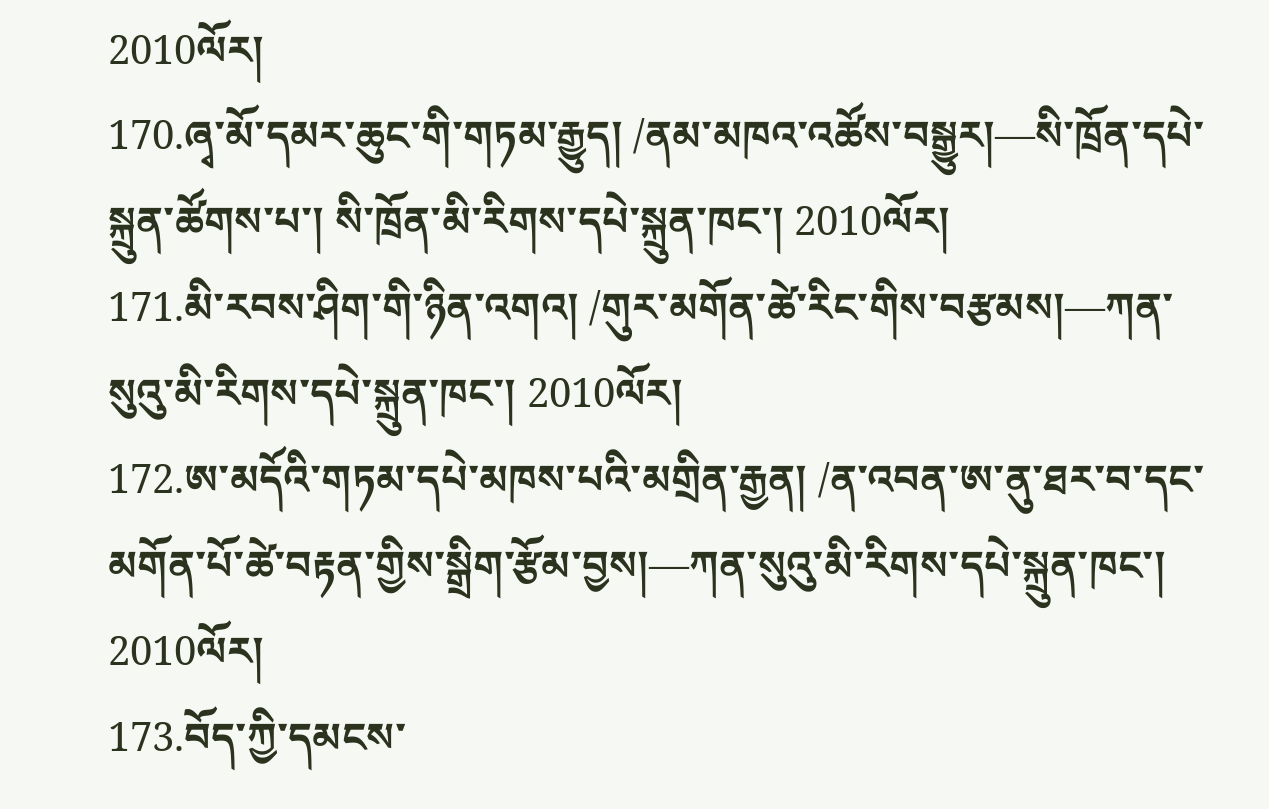2010ལོར།
170.ཞྭ་མོ་དམར་ཆུང་གི་གཏམ་རྒྱུད། /ནམ་མཁའ་འཚོས་བསྒྱུར།—སི་ཁྲོན་དཔེ་སྐྲུན་ཚོགས་པ་། སི་ཁྲོན་མི་རིགས་དཔེ་སྐྲུན་ཁང་། 2010ལོར།
171.མི་རབས་ཤིག་གི་ཉིན་འགའ། /གུར་མགོན་ཚེ་རིང་གིས་བརྩམས།—ཀན་སུའུ་མི་རིགས་དཔེ་སྐྲུན་ཁང་། 2010ལོར།
172.ཨ་མདོའི་གཏམ་དཔེ་མཁས་པའི་མགྲིན་རྒྱན། /ན་འབན་ཨ་ནུ་ཐར་བ་དང་མགོན་པོ་ཚེ་བརྟན་གྱིས་སྒྲིག་རྩོམ་བྱས།—ཀན་སུའུ་མི་རིགས་དཔེ་སྐྲུན་ཁང་། 2010ལོར།
173.བོད་ཀྱི་དམངས་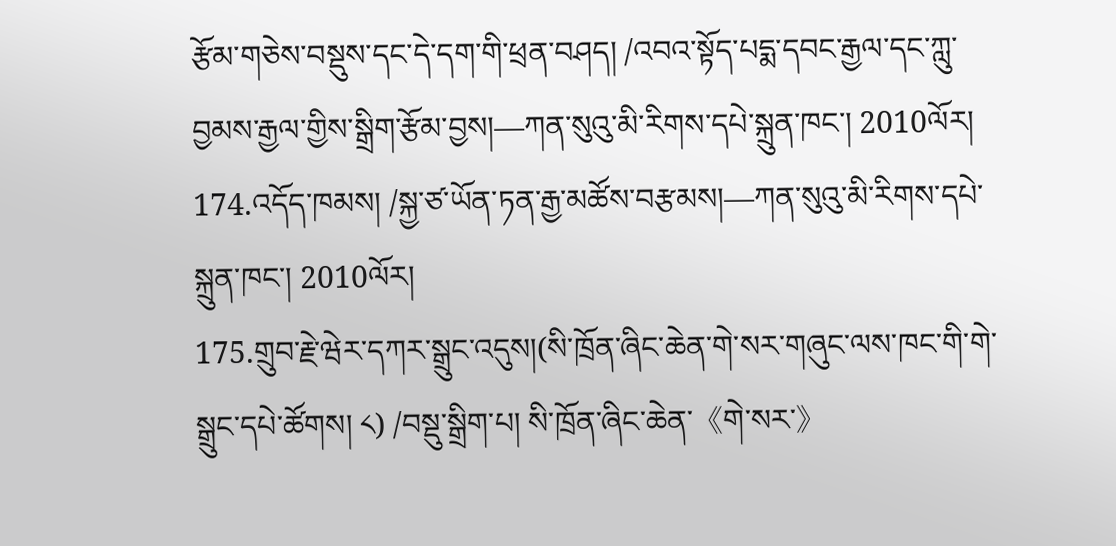རྩོམ་གཅེས་བསྡུས་དང་དེ་དག་གི་ཕྲན་བཤད། /འབའ་སྟོད་པདྨ་དབང་རྒྱལ་དང་ཀླུ་བྱམས་རྒྱལ་གྱིས་སྒྲིག་རྩོམ་བྱས།—ཀན་སུའུ་མི་རིགས་དཔེ་སྐྲུན་ཁང་། 2010ལོར།
174.འདོད་ཁམས། /སྐྱ་ཙ་ཡོན་ཏན་རྒྱ་མཚོས་བརྩམས།—ཀན་སུའུ་མི་རིགས་དཔེ་སྐྲུན་ཁང་། 2010ལོར།
175.གྲུབ་རྗེ་ཝེར་དཀར་སྒྲུང་འདུས།(སི་ཁྲོན་ཞིང་ཆེན་གེ་སར་གཞུང་ལས་ཁང་གི་གེ་སྒྲུང་དཔེ་ཚོགས། ༨) /བསྡུ་སྒྲིག་པ། སི་ཁྲོན་ཞིང་ཆེན་《གེ་སར་》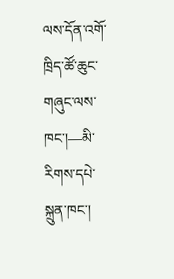ལས་དོན་འགོ་ཁྲིད་ཚོ་ཆུང་གཞུང་ལས་ཁང་།—མི་རིགས་དཔེ་སྐྲུན་ཁང་།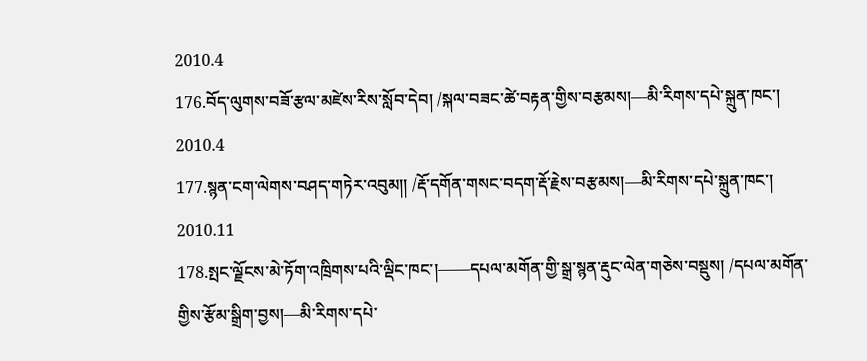2010.4
176.བོད་ལུགས་བཟོ་རྩལ་མཛེས་རིས་སློབ་དེབ། /སྐལ་བཟང་ཚེ་བརྟན་གྱིས་བརྩམས།—མི་རིགས་དཔེ་སྐྲུན་ཁང་། 2010.4
177.སྙན་ངག་ལེགས་བཤད་གཏེར་འབུམ།། /རྡོ་དགོན་གསང་བདག་རྡོ་རྗེས་བརྩམས།—མི་རིགས་དཔེ་སྐྲུན་ཁང་། 2010.11
178.སྤང་ལྗོངས་མེ་ཏོག་འཁྲིགས་པའི་ལྡིང་ཁང་།——དཔལ་མགོན་གྱི་སྒྲ་སྙན་རྡུང་ལེན་གཅེས་བསྡུས། /དཔལ་མགོན་གྱིས་རྩོམ་སྒྲིག་བྱས།—མི་རིགས་དཔེ་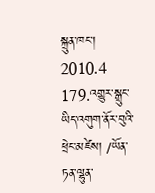སྐྲུན་ཁང་། 2010.4
179.འགྱུར་སྒྲུང་ཡིད་འགུག་ནོར་བུའི་ཕྲེང་མཛེས། /ཡོན་ཏན་ལྷུན་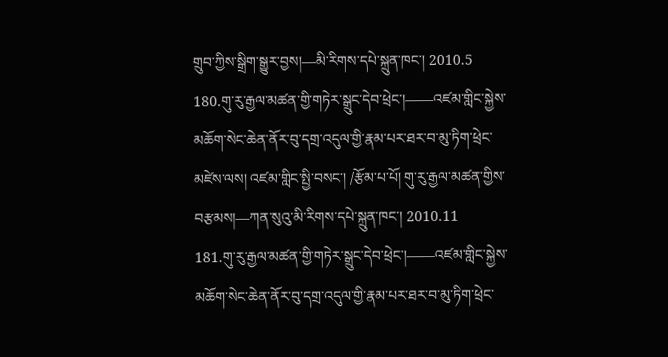གྲུབ་ཀྱིས་སྒྲིག་སྒྱུར་བྱས།—མི་རིགས་དཔེ་སྐྲུན་ཁང་། 2010.5
180.གུ་རུ་རྒྱལ་མཚན་གྱི་གཏེར་སྒྲུང་དེབ་ཕྲེང་།——འཛམ་གླིང་སྐྱེས་མཆོག་སེང་ཆེན་ནོར་བུ་དགྲ་འདུལ་གྱི་རྣམ་པར་ཐར་བ་མུ་ཏིག་ཕྲེང་མཛེས་ལས། འཛམ་གླིང་སྤྱི་བསང་། /རྩོམ་པ་པོ། གུ་རུ་རྒྱལ་མཚན་གྱིས་བརྩམས།—ཀན་སུའུ་མི་རིགས་དཔེ་སྐྲུན་ཁང་། 2010.11
181.གུ་རུ་རྒྱལ་མཚན་གྱི་གཏེར་སྒྲུང་དེབ་ཕྲེང་།——འཛམ་གླིང་སྐྱེས་མཆོག་སེང་ཆེན་ནོར་བུ་དགྲ་འདུལ་གྱི་རྣམ་པར་ཐར་བ་མུ་ཏིག་ཕྲེང་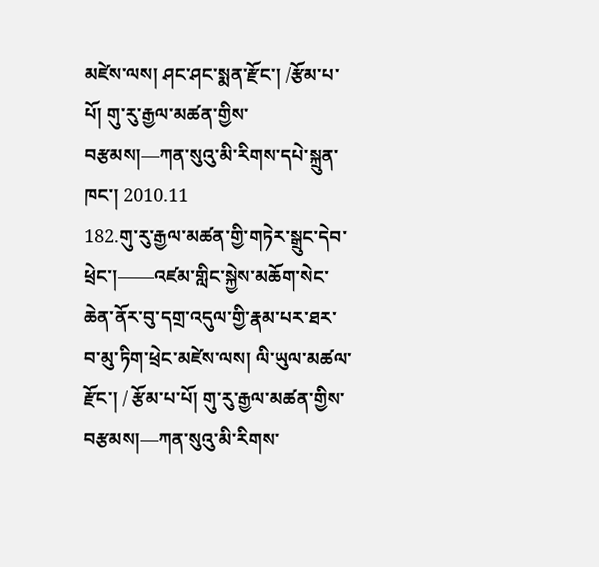མཛེས་ལས། ཤང་ཤང་སྨན་རྫོང་། /རྩོམ་པ་པོ། གུ་རུ་རྒྱལ་མཚན་གྱིས་བརྩམས།—ཀན་སུའུ་མི་རིགས་དཔེ་སྐྲུན་ཁང་། 2010.11
182.གུ་རུ་རྒྱལ་མཚན་གྱི་གཏེར་སྒྲུང་དེབ་ཕྲེང་།——འཛམ་གླིང་སྐྱེས་མཆོག་སེང་ཆེན་ནོར་བུ་དགྲ་འདུལ་གྱི་རྣམ་པར་ཐར་བ་མུ་ཏིག་ཕྲེང་མཛེས་ལས། ལི་ཡུལ་མཚལ་རྫོང་། / རྩོམ་པ་པོ། གུ་རུ་རྒྱལ་མཚན་གྱིས་བརྩམས།—ཀན་སུའུ་མི་རིགས་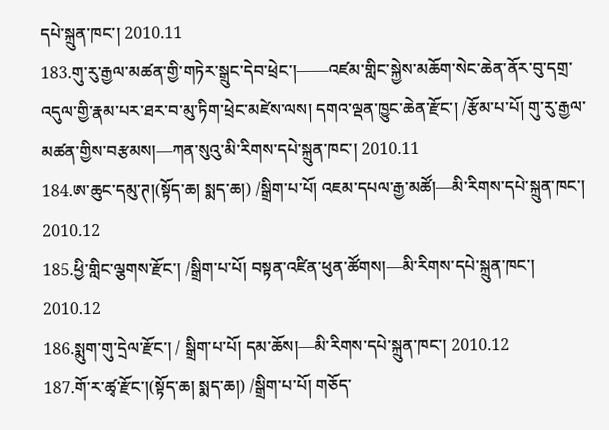དཔེ་སྐྲུན་ཁང་། 2010.11
183.གུ་རུ་རྒྱལ་མཚན་གྱི་གཏེར་སྒྲུང་དེབ་ཕྲེང་།——འཛམ་གླིང་སྐྱེས་མཆོག་སེང་ཆེན་ནོར་བུ་དགྲ་འདུལ་གྱི་རྣམ་པར་ཐར་བ་མུ་ཏིག་ཕྲེང་མཛེས་ལས། དགའ་ལྡན་ཁྱུང་ཆེན་རྫོང་། /རྩོམ་པ་པོ། གུ་རུ་རྒྱལ་མཚན་གྱིས་བརྩམས།—ཀན་སུའུ་མི་རིགས་དཔེ་སྐྲུན་ཁང་། 2010.11
184.ཨ་ཆུང་དམུ་ཊ།(སྟོད་ཆ། སྨད་ཆ།) /སྒྲིག་པ་པོ། འཇམ་དཔལ་རྒྱ་མཚོ།—མི་རིགས་དཔེ་སྐྲུན་ཁང་། 2010.12
185.ཕྱི་གླིང་ལྕགས་རྫོང་། /སྒྲིག་པ་པོ། བསྟན་འཛིན་ཕུན་ཚོགས།—མི་རིགས་དཔེ་སྐྲུན་ཁང་། 2010.12
186.སྨུག་གུ་དྲེལ་རྫོང་། / སྒྲིག་པ་པོ། དམ་ཆོས།—མི་རིགས་དཔེ་སྐྲུན་ཁང་། 2010.12
187.གོ་ར་ཚྭ་རྫོང་།(སྟོད་ཆ། སྨད་ཆ།) /སྒྲིག་པ་པོ། གཅོད་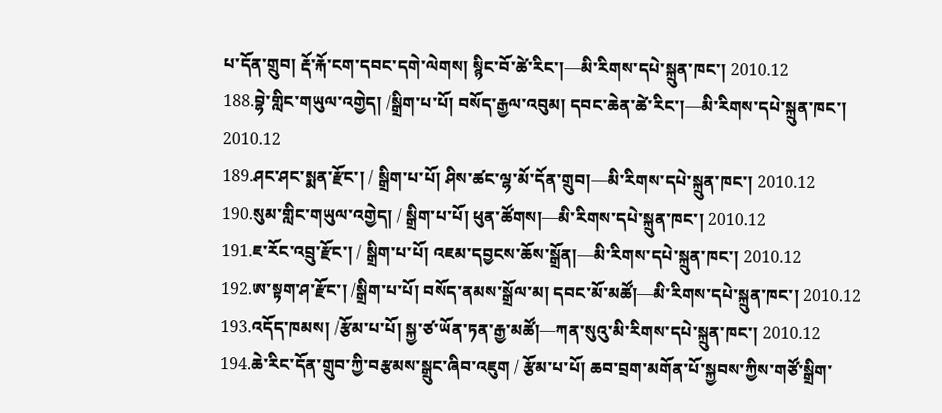པ་དོན་གྲུབ། རྡོ་རྐོ་ངག་དབང་དགེ་ལེགས། སྙིང་བོ་ཚེ་རིང་།—མི་རིགས་དཔེ་སྐྲུན་ཁང་། 2010.12
188.བྷེ་གླིང་གཡུལ་འགྱེད། /སྒྲིག་པ་པོ། བསོད་རྒྱལ་འབུམ། དབང་ཆེན་ཚེ་རིང་།—མི་རིགས་དཔེ་སྐྲུན་ཁང་། 2010.12
189.ཤང་ཤང་སྨན་རྫོང་། / སྒྲིག་པ་པོ། ཤིས་ཚང་ལྷ་མོ་དོན་གྲུབ།—མི་རིགས་དཔེ་སྐྲུན་ཁང་། 2010.12
190.སུམ་གླིང་གཡུལ་འགྱེད། / སྒྲིག་པ་པོ། ཕུན་ཚོགས།—མི་རིགས་དཔེ་སྐྲུན་ཁང་། 2010.12
191.ཇ་རོང་འབྲུ་རྫོང་། / སྒྲིག་པ་པོ། འཇམ་དབྱངས་ཆོས་སྒྲོན།—མི་རིགས་དཔེ་སྐྲུན་ཁང་། 2010.12
192.ཨ་སྟག་ཤ་རྫོང་། /སྒྲིག་པ་པོ། བསོད་ནམས་སྒྲོལ་མ། དབང་མོ་མཚོ།—མི་རིགས་དཔེ་སྐྲུན་ཁང་། 2010.12
193.འདོད་ཁམས། /རྩོམ་པ་པོ། སྐྱ་ཙ་ཡོན་ཏན་རྒྱ་མཚོ།—ཀན་སུའུ་མི་རིགས་དཔེ་སྐྲུན་ཁང་། 2010.12
194.ཆེ་རིང་དོན་གྲུབ་ཀྱི་བརྩམས་སྒྲུང་ཞིབ་འཇུག / རྩོམ་པ་པོ། ཆབ་བྲག་མགོན་པོ་སྐྱབས་ཀྱིས་གཙོ་སྒྲིག་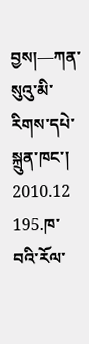བྱས།—ཀན་སུའུ་མི་རིགས་དཔེ་སྐྲུན་ཁང་། 2010.12
195.ཁ་བའི་རོལ་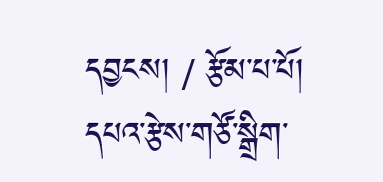དབྱངས། / རྩོམ་པ་པོ། དཔའ་རྩེས་གཙོ་སྒྲིག་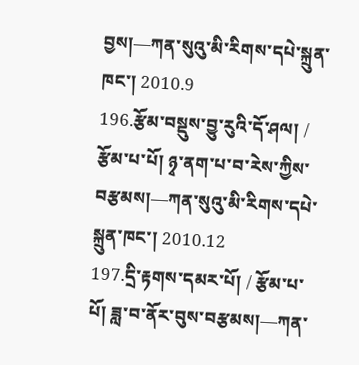བྱས།—ཀན་སུའུ་མི་རིགས་དཔེ་སྐྲུན་ཁང་། 2010.9
196.རྩོམ་བསྡུས་བྱུ་རུའི་དོ་ཤལ། / རྩོམ་པ་པོ། ཉྭ་ནག་པ་བ་རེས་ཀྱིས་བརྩམས།—ཀན་སུའུ་མི་རིགས་དཔེ་སྐྲུན་ཁང་། 2010.12
197.དྲི་རྟགས་དམར་པོ། / རྩོམ་པ་པོ། ཟླ་བ་ནོར་བུས་བརྩམས།—ཀན་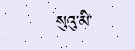སུའུ་མི་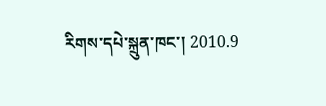རིགས་དཔེ་སྐྲུན་ཁང་། 2010.9